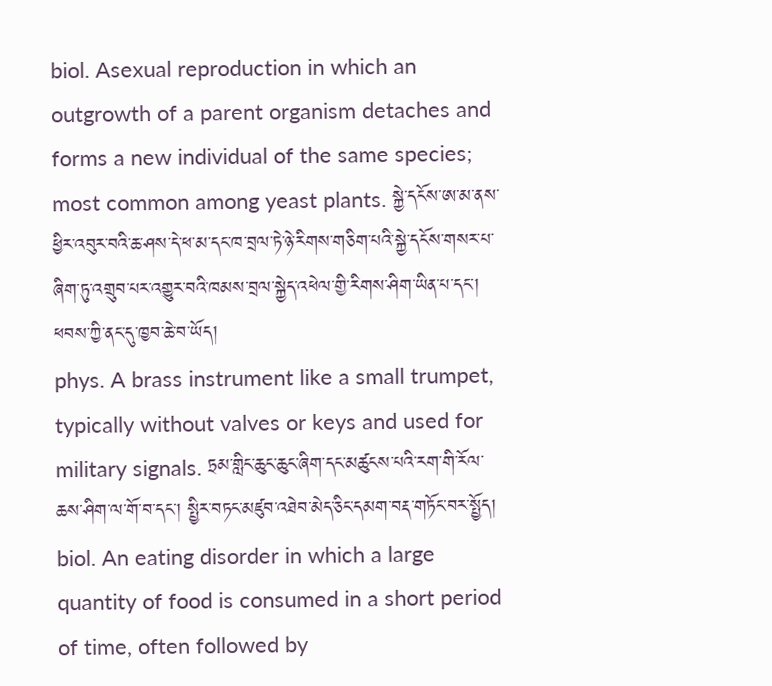biol. Asexual reproduction in which an outgrowth of a parent organism detaches and forms a new individual of the same species; most common among yeast plants. སྐྱེ་དངོས་ཨ་མ་ནས་ཕྱིར་འབུར་བའི་ཆ་ཤས་དེ་ཕ་མ་དང་ཁ་བྲལ་ཏེ་ཉེ་རིགས་གཅིག་པའི་སྐྱེ་དངོས་གསར་པ་ཞིག་ཏུ་འགྲུབ་པར་འགྱུར་བའི་ཁམས་བྲལ་སྐྱེད་འཕེལ་གྱི་རིགས་ཤིག་ཡིན་པ་དང་། ཕབས་ཀྱི་ནང་དུ་ཁྱབ་ཆེ་བ་ཡོད།
phys. A brass instrument like a small trumpet, typically without valves or keys and used for military signals. ཏྲམ་གླིང་ཆུང་ཆུང་ཞིག་དང་མཚུངས་པའི་རག་གི་རོལ་ཆས་ཤིག་ལ་གོ་བ་དང་། སྤྱིར་བཏང་མཛུབ་འཐེབ་མེད་ཅིང་དམག་བརྡ་གཏོང་བར་སྤྱོད།
biol. An eating disorder in which a large quantity of food is consumed in a short period of time, often followed by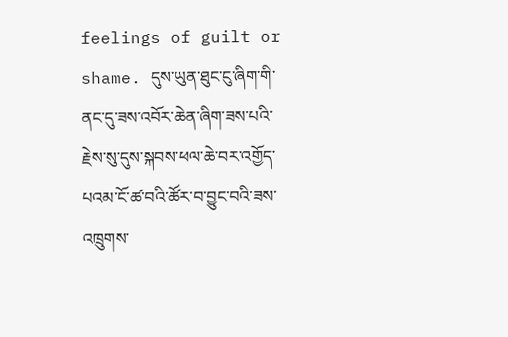feelings of guilt or shame. དུས་ཡུན་ཐུང་ངུ་ཞིག་གི་ནང་དུ་ཟས་འབོར་ཆེན་ཞིག་ཟས་པའི་རྗེས་སུ་དུས་སྐབས་ཕལ་ཆེ་བར་འགྱོད་པའམ་ངོ་ཚ་བའི་ཚོར་བ་བྱུང་བའི་ཟས་འཁྲུགས་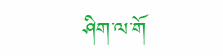ཤིག་ལ་གོ